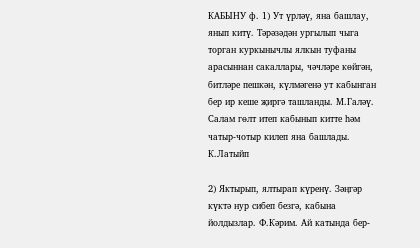КАБЫНУ ф. 1) Ут үрләү, яна башлау, янып китү. Тәрәзәдән ургылып чыга торган куркынычлы ялкын туфаны арасыннан сакаллары, чәчләре көйгән, битләре пешкән, күлмәгенә ут кабынган бер ир кеше җиргә ташланды. М.Галәү. Салам гөлт итеп кабынып китте һәм чатыр-чотыр килеп яна башлады. К.Латыйп

2) Яктырып, ялтырап күренү. Зәңгәр күктә нур сибеп безгә, кабына йолдызлар. Ф.Кәрим. Ай катында бер-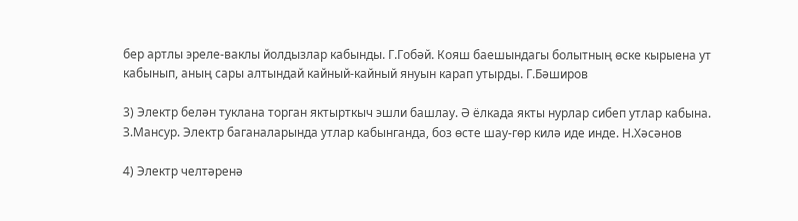бер артлы эреле-ваклы йолдызлар кабынды. Г.Гобәй. Кояш баешындагы болытның өске кырыена ут кабынып, аның сары алтындай кайный-кайный януын карап утырды. Г.Бәширов

3) Электр белән туклана торган яктырткыч эшли башлау. Ә ёлкада якты нурлар сибеп утлар кабына. З.Мансур. Электр баганаларында утлар кабынганда, боз өсте шау-гөр килә иде инде. Н.Хәсәнов

4) Электр челтәренә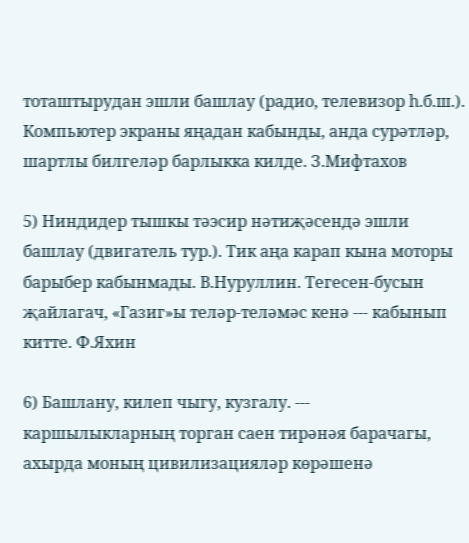тоташтырудан эшли башлау (радио, телевизор һ.б.ш.). Компьютер экраны яңадан кабынды, анда сурәтләр, шартлы билгеләр барлыкка килде. З.Мифтахов

5) Ниндидер тышкы тәэсир нәтиҗәсендә эшли башлау (двигатель тур.). Тик аңа карап кына моторы барыбер кабынмады. В.Нуруллин. Тегесен-бусын җайлагач, «Газиг»ы теләр-теләмәс кенә --- кабынып китте. Ф.Яхин

6) Башлану, килеп чыгу, кузгалу. --- каршылыкларның торган саен тирәнәя барачагы, ахырда моның цивилизацияләр көрәшенә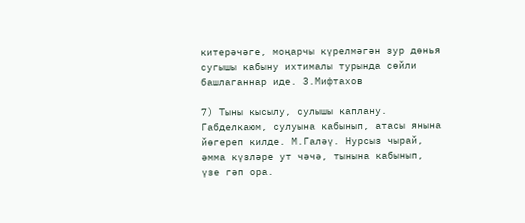китерәчәге, моңарчы күрелмәгән зур дөнья сугышы кабыну ихтималы турында сөйли башлаганнар иде. З.Мифтахов

7) Тыны кысылу, сулышы каплану. Габделкаюм, сулуына кабынып, атасы янына йөгереп килде. М.Галәү. Нурсыз чырай, әмма күзләре ут чәчә, тынына кабынып, үзе гәп ора.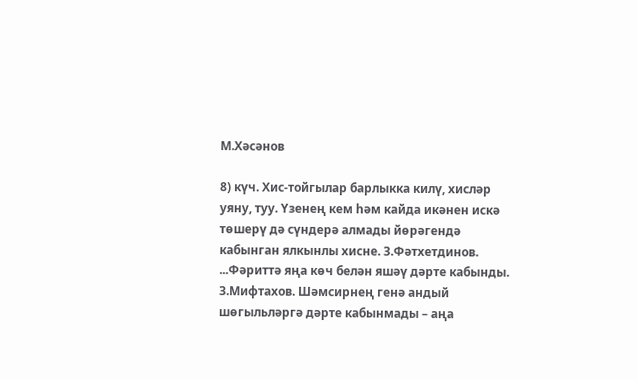М.Хәсәнов

8) күч. Хис-тойгылар барлыкка килү, хисләр уяну, туу. Үзенең кем һәм кайда икәнен искә төшерү дә сүндерә алмады йөрәгендә кабынган ялкынлы хисне. З.Фәтхетдинов. ...Фәриттә яңа көч белән яшәү дәрте кабынды. З.Мифтахов. Шәмсирнең генә андый шөгыльләргә дәрте кабынмады – аңа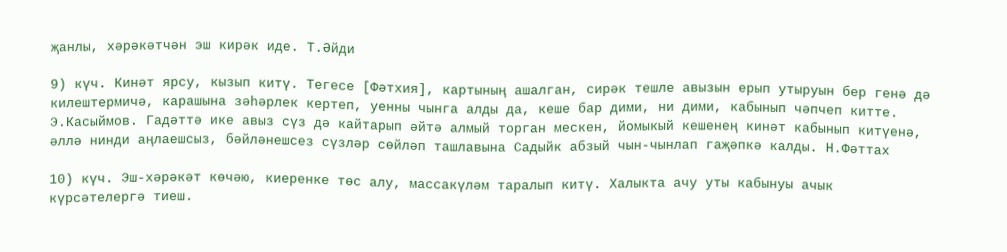җанлы, хәрәкәтчән эш кирәк иде. Т.Әйди

9) күч. Кинәт ярсу, кызып китү. Тегесе [Фәтхия], картының ашалган, сирәк тешле авызын ерып утыруын бер генә дә килештермичә, карашына зәһәрлек кертеп, уенны чынга алды да, кеше бар дими, ни дими, кабынып чәпчеп китте. Э.Касыймов. Гадәттә ике авыз сүз дә кайтарып әйтә алмый торган мескен, йомыкый кешенең кинәт кабынып китүенә, әллә нинди аңлаешсыз, бәйләнешсез сүзләр сөйләп ташлавына Садыйк абзый чын-чынлап гаҗәпкә калды. Н.Фәттах

10) күч. Эш-хәрәкәт көчәю, киеренке төс алу, массакүләм таралып китү. Халыкта ачу уты кабынуы ачык күрсәтелергә тиеш.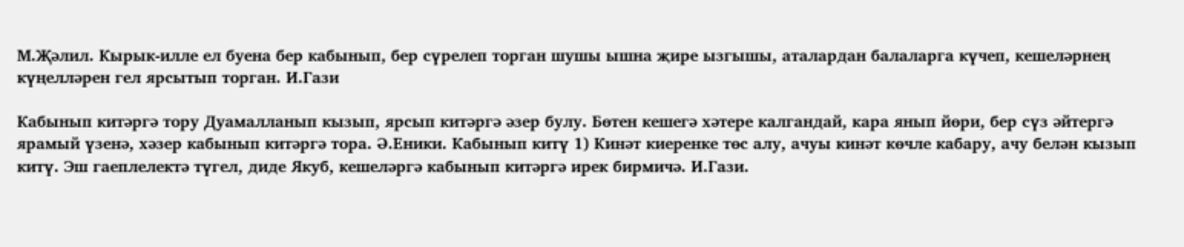М.Җәлил. Кырык-илле ел буена бер кабынып, бер сүрелеп торган шушы ышна җире ызгышы, аталардан балаларга күчеп, кешеләрнең күңелләрен гел ярсытып торган. И.Гази

Кабынып китәргә тору Дуамалланып кызып, ярсып китәргә әзер булу. Бөтен кешегә хәтере калгандай, кара янып йөри, бер сүз әйтергә ярамый үзенә, хәзер кабынып китәргә тора. Ә.Еники. Кабынып китү 1) Кинәт киеренке төс алу, ачуы кинәт көчле кабару, ачу белән кызып китү. Эш гаеплелектә түгел, диде Якуб, кешеләргә кабынып китәргә ирек бирмичә. И.Гази.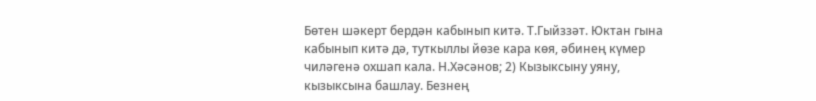Бөтен шәкерт бердән кабынып китә. Т.Гыйззәт. Юктан гына кабынып китә дә, туткыллы йөзе кара көя, әбинең күмер чиләгенә охшап кала. Н.Хәсәнов; 2) Кызыксыну уяну, кызыксына башлау. Безнең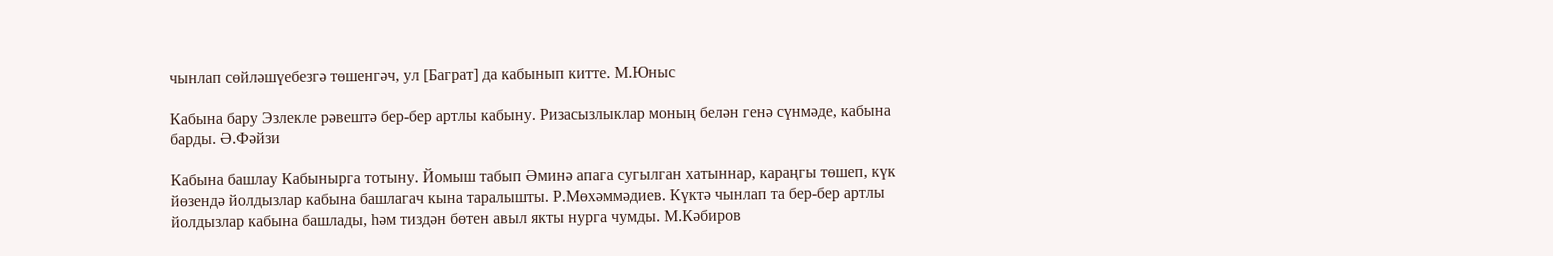чынлап сөйләшүебезгә төшенгәч, ул [Баграт] да кабынып китте. М.Юныс

Кабына бару Эзлекле рәвештә бер-бер артлы кабыну. Ризасызлыклар моның белән генә сүнмәде, кабына барды. Ә.Фәйзи

Кабына башлау Кабынырга тотыну. Йомыш табып Әминә апага сугылган хатыннар, караңгы төшеп, күк йөзендә йолдызлар кабына башлагач кына таралышты. Р.Мөхәммәдиев. Күктә чынлап та бер-бер артлы йолдызлар кабына башлады, һәм тиздән бөтен авыл якты нурга чумды. М.Кәбиров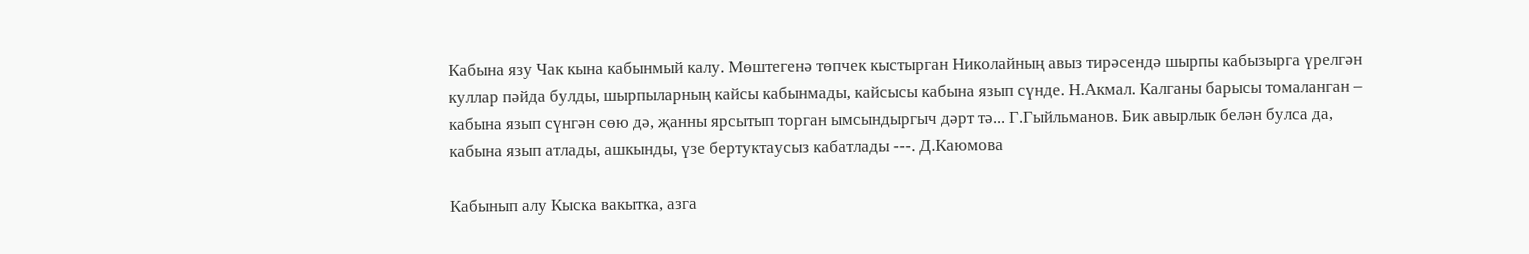Кабына язу Чак кына кабынмый калу. Мөштегенә төпчек кыстырган Николайның авыз тирәсендә шырпы кабызырга үрелгән куллар пәйда булды, шырпыларның кайсы кабынмады, кайсысы кабына язып сүнде. Н.Акмал. Калганы барысы томаланган – кабына язып сүнгән сөю дә, җанны ярсытып торган ымсындыргыч дәрт тә... Г.Гыйльманов. Бик авырлык белән булса да, кабына язып атлады, ашкынды, үзе бертуктаусыз кабатлады ---. Д.Каюмова

Кабынып алу Кыска вакытка, азга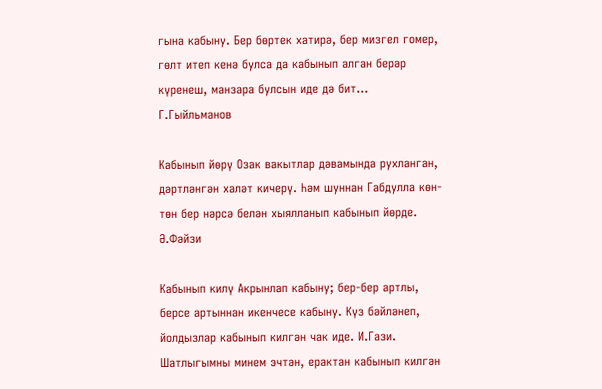гына кабыну. Бер бөртек хатирә, бер мизгел гомер, гөлт итеп кенә булса да кабынып алган берәр күренеш, манзара булсын иде дә бит… Г.Гыйльманов

Кабынып йөрү Озак вакытлар дәвамында рухланган, дәртләнгән халәт кичерү. Һәм шуннан Габдулла көн-төн бер нәрсә белән хыялланып кабынып йөрде. Ә.Фәйзи

Кабынып килү Акрынлап кабыну; бер-бер артлы, берсе артыннан икенчесе кабыну. Күз бәйләнеп, йолдызлар кабынып килгән чак иде. И.Гази. Шатлыгымны минем эчтән, ерактан кабынып килгән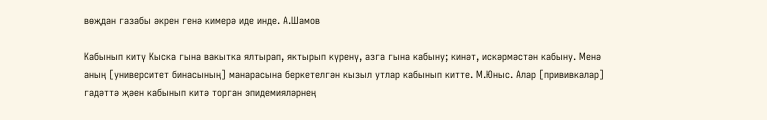вөҗдан газабы әкрен генә кимерә иде инде. А.Шамов

Кабынып китү Кыска гына вакытка ялтырап, яктырып күренү, азга гына кабыну; кинәт, искәрмәстән кабыну. Менә аның [университет бинасының] манарасына беркетелгән кызыл утлар кабынып китте. М.Юныс. Алар [прививкалар] гадәттә җәен кабынып китә торган эпидемияләрнең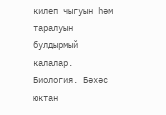килеп чыгуын һәм таралуын булдырмый калалар. Биология. Бәхәс юктан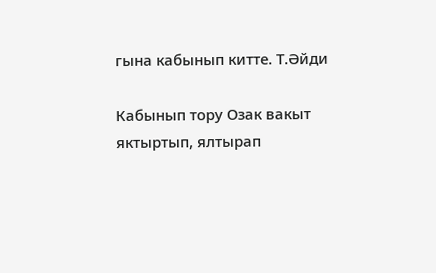гына кабынып китте. Т.Әйди

Кабынып тору Озак вакыт яктыртып, ялтырап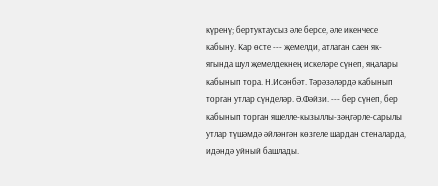күренү; бертуктаусыз әле берсе, әле икенчесе кабыну. Кар өсте --- җемелди, атлаган саен як-ягында шул җемелдекнең искеләре сүнеп, яңалары кабынып тора. Н.Исәнбәт. Тәрәзәләрдә кабынып торган утлар сүнделәр. Ә.Фәйзи. --- бер сүнеп, бер кабынып торган яшелле-кызыллы-зәңгәрле-сарылы утлар түшәмдә әйләнгән көзгеле шардан стеналарда, идәндә уйный башлады.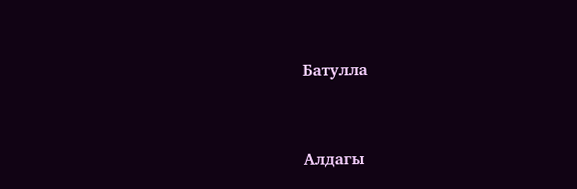Батулла



Алдагы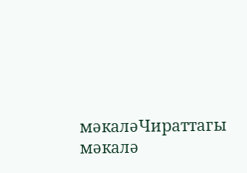мәкаләЧираттагы мәкалә